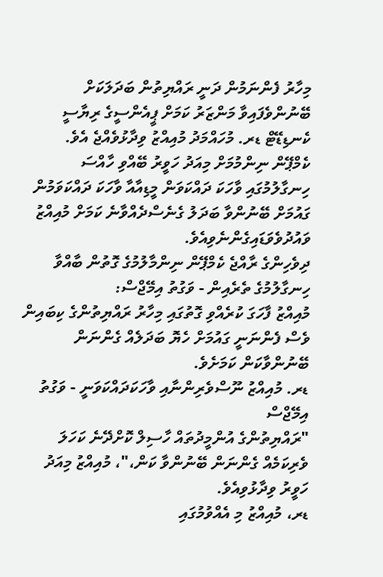މިހާރު ފެންނަމުން ދަނީ ރައްޔިތުން ބަދަލަކަށް ބޭނުންވެފައިވާ މަންޒަރު ކަމަށް ޕީއެންސީގެ ރިޔާސީ ކެނޑިޑޭޓް ޑރ. މުހައްމަދު މުއިއްޒު ވިދާޅުވެއްޖެ އެވެ.
ކެމްޕޭން ނިންމުމަށް މިއަދު ހަވީރު ބޭއްވި ހާއްސަ ހިނގާލުމުގައި ވާހަކަ ދައްކަވަން މީޑިއާއާ ވާހަކަ ދައްކަވަމުން ގައުމަށް ބޭނުންވާ ބަދަލު ގެނެސްދެއްވާނެ ކަމަށް މުއިއްޒު ވައުދުވެވަޑައިގެންނެވިއެވެ.
ދިވެހިންގެ ރާއްޖެ ކެމްޕޭން ނިންމާލުމުގެ ގޮތުން ބާއްވާ ހިނގާލުމުގެ ތެރެއިން - ވަގުތު އިމޭޖްސް:
މުއިއްޒު ފާހަގަ ކުރެއްވި ގޮތުގައި މިހާރު ރައްޔިތުންގެ ކިބައިން ވެސް ފެންނަނީ ގައުމަށް ހެޔޮ ބަދަލެއް ގެންނަން ބޭނުންވާކަން ކަމަށެވެ.
ޑރ. މުއިއްޒު ނޫސްވެރިންނާއި ވާހަކަދައްކަވަނީ - ވަގުތު އިމޭޖްސް
"ރައްޔިތުންގެ އުންމީދުތައް ހާސިލް ކޮށްދޭނެ ކަހަލަ ވެރިކަމެއް ގެންނަން ބޭނުންވާ ކަން،"، މުއިއްޒު މިއަދު ހަވީރު ވިދާޅުވިއެވެ.
ޑރ، މުއިއްޒު މި އެއްވުމުގައި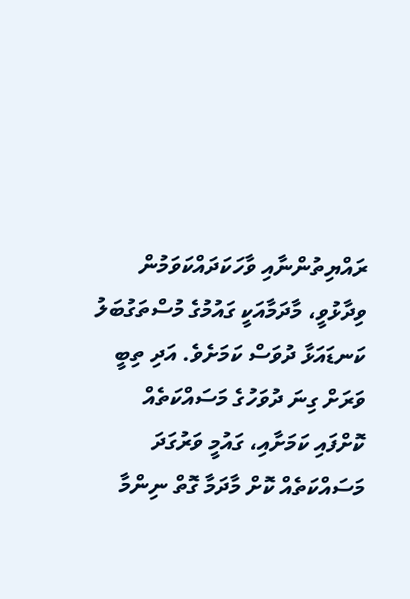ރައްޔިތުންނާއި ވާހަކަދައްކަވަމުން ވިދާޅުވީ، މާދަމާއަކީ ގައުމުގެ މުސްތަގުބަލު ކަނޑައަޅާ ދުވަސް ކަމަށެވެ. އަދި ތިބީ ވަރަށް ގިނަ ދުވަހުގެ މަސައްކަތެއް ކޮށްފައި ކަމަށާއި، ގައުމީ ވަރުގަދަ މަސައްކަތެއް ކޮށް މާދަމާ ގޮތް ނިންމާ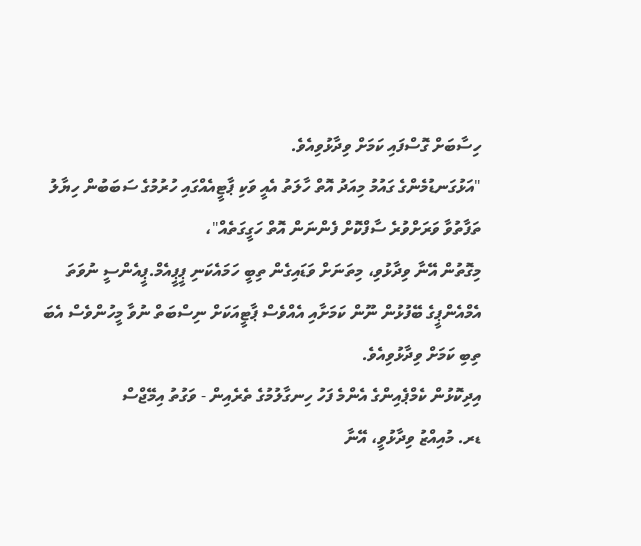ހިސާބަށް ގޮސްފައި ކަމަށް ވިދާޅުވިއެވެ.
"އަޅުގަނޑުމެންގެ ގައުމު މިއަދު އޮތް ހާލަތު އެއީ ވަކި ޕާޓީއެއްގައި ހުރުމުގެ ސަބަބުން ހިޔާލު ތަފާތުވާ ވަރަށްވުރެ ސާފްކޮށް ފެންނަން އޮތް ހަގީގަތެއް"،
މިގޮތުން އޭނާ ވިދާޅުވި، މިތަނަށް ވަޑައިގެން ތިބީ ހަމައެކަނި ޕީޕީއެމް.ޕީއެންސީ ނުވަތަ އެމްއެންޕީގެ ބޭފުޅުން ނޫން ކަމަށާއި އެއްވެސް ޕާޓީއަކަށް ނިސްބަތް ނުވާ މީހުންވެސް އެބަ ތިބި ކަމަށް ވިދާޅުވިއެވެ.
އިދިކޮޅުން ކެމްޕެއިންގެ އެންމެ ފަހު ހިނގާލުމުގެ ތެރެއިން - ވަގުތު އިމޭޖްސް
ޑރ. މުއިއްޒު ވިދާޅުވީ، އޭނާ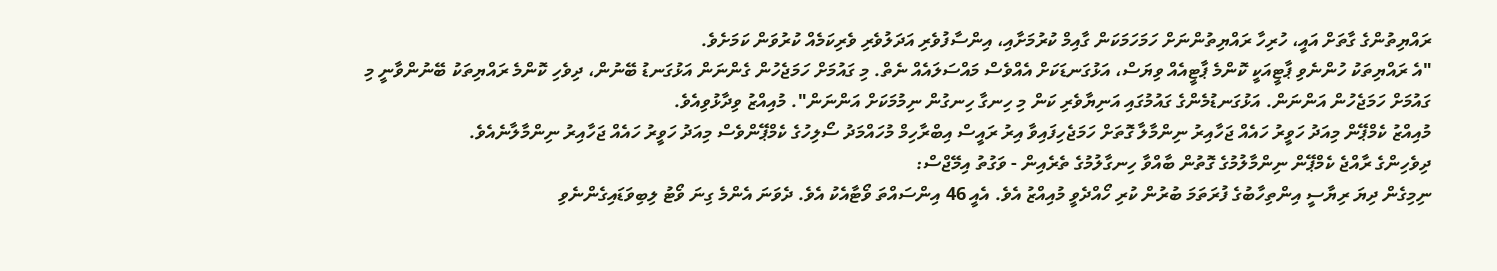ރައްޔިތުންގެ ގާތަށް އައީ، ހުރިހާ ރައްޔިތުންނަށް ހަމަހަމަކަން ގާއިމް ކުރުމަށާއި، އިންސާފުވެރި އަދަލުވެރި ވެރިކަމެއް ކުރުވަން ކަމަށެވެ.
"އެ ރައްޔިތަކު ހުންނެވި ޕާޓީއަކީ ކޮންމެ ޕާޓީއެއް ވިޔަސް، އަޅުގަނޑަކަށް އެއްވެސް މައްސަލައެއް ނެތް. މި ގައުމަށް ހަމަޖެހުން ގެންނަން އަޅުގަނޑު ބޭނުން، ދިވެހި ކޮންމެ ރައްޔިތަކު ބޭނުންވާނީ މި ގައުމަށް ހަމަޖެހުން އަންނަން. އަޅުގަނޑުމެންގެ ގައުމުގައި އަނިޔާވެރި ކަން މި ހިނގާ ހިނގުން ނިމުމަކަށް އަންނަން". މުއިއްޒު ވިދާޅުވިއެވެ.
މުއިއްޒު ކެމްޕޭން މިއަދު ހަވީރު ހައެއް ޖަހާއިރު ނިންމާލާ ގޮތަށް ހަމަޖެހިފައިވާ އިރު ރައީސް އިބްރާހިމް މުހައްމަދު ސޯލިހުގެ ކެމްޕޭންވެސް މިއަދު ހަވީރު ހައެއް ޖަހާއިރު ނިންމާލާނެއެވެ.
ދިވެހިންގެ ރާއްޖެ ކެމްޕޭން ނިންމާލުމުގެ ގޮތުން ބާއްވާ ހިނގާލުމުގެ ތެރެއިން - ވަގުތު އިމޭޖްސް:
ނިމިގެން ދިޔަ ރިޔާސީ އިންތިހާބުގެ ފުރަތަމަ ބުރުން ކުރި ހޯއްދެވީ މުއިއްޒު އެވެ. އެއީ 46 އިންސައްތަ ވޯޓާއެކު އެވެ. ދެވަނަ އެންމެ ގިނަ ވޯޓު ލިބިވަޑައިގެންނެވި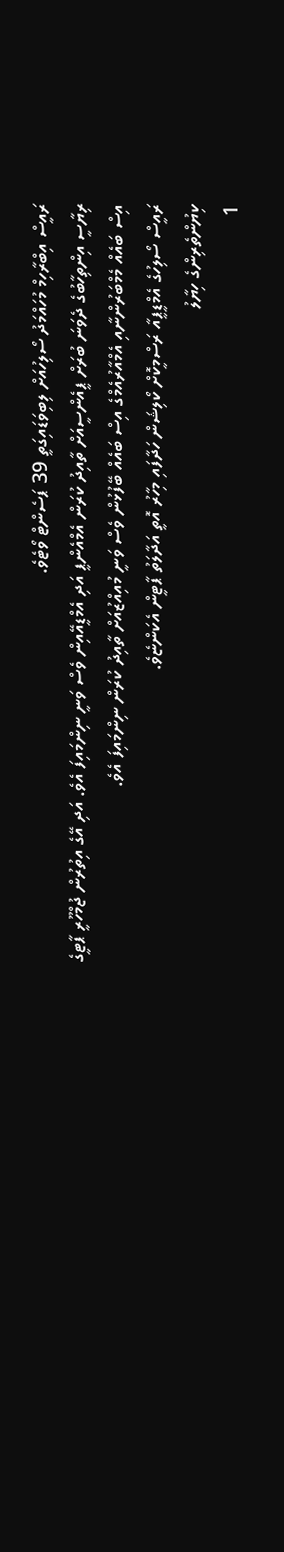ރައީސް އިބްރާހިމް މުހައްމަދު ސޯލިހުއަށް ލިބިވަޑައިގަތީ 39 ޕަސެންޓް ވޯޓެވެ.
ރިޔާސީ އިންތިހާބުގެ ދެވަނަ ބުރަށް ޕީއެންސީއަށް ތާއިދު ކުރަން އެމްއެންޕީ އަދި އެމްޑީއޭއިން ވެސް ވަނީ ނިންމައިފަ އެވެ. އަދި އޭގެ އިތުރުން ޖުމްހޫރީ ޕާޓީގެ އިސް ބައެއް މެމްބަރުންނާއި އެމްއާރުއެމްގެ އިސް ބައެއް ބޭފުޅުން ވެސް ވަނީ މުއިއްޒުއަށް ތާއިދު ކުރަން ނިންމައިފަ އެވެ.
ރައީސް ސޯލިހުގެ އެމްޑީޕީއާ ރަސްމީކޮށް ކޯލިޝަން ހަދާފައި މިހާރު އޮތީ އަދާލަތު ޕާޓީން އެކަންޏެވެ.
ކިޔުންތެރިންގެ ހިޔާލު
1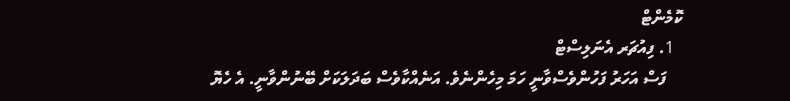ކޮމެންޓް
  1. ފިއުޗަރ އެނަލިސްޓް
    ފަސް އަހަރު ފަހުންވެސްވާނީ ހަމަ މިހެންނެވެ. އަނެއްކާވެސް ބަދަލަކަށް ބޭނުންވާނީ. އެ ހެޔޮ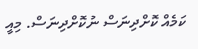ކަމެއް ކޮށްދިނަސް ނުކޮށްދިނަސް. މިއީ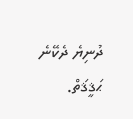ދުނިޔެ ދެކޭނެ ޙަޤީޤަތް.